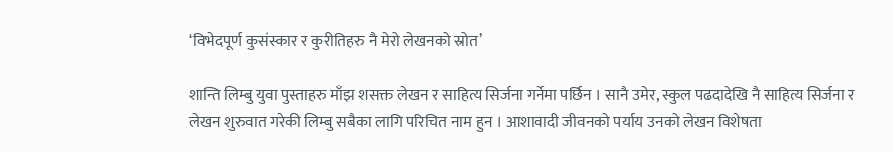‘विभेदपूर्ण कुसंस्कार र कुरीतिहरु नै मेरो लेखनको स्रोत’

शान्ति लिम्बु युवा पुस्ताहरु माँझ शसक्त लेखन र साहित्य सिर्जना गर्नेमा पर्छिन । सानै उमेर, स्कुल पढदादेखि नै साहित्य सिर्जना र लेखन शुरुवात गरेकी लिम्बु सबैका लागि परिचित नाम हुन । आशावादी जीवनको पर्याय उनको लेखन विशेषता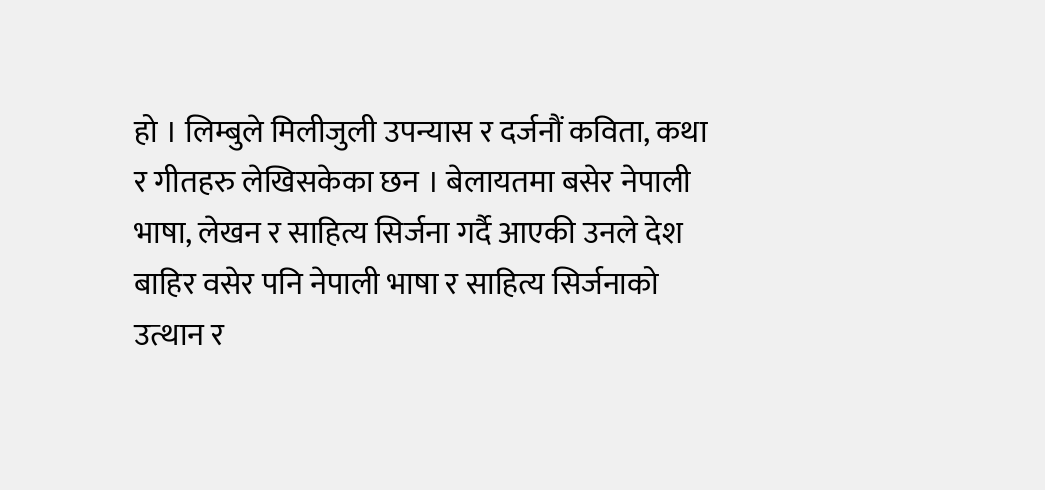हो । लिम्बुले मिलीजुली उपन्यास र दर्जनौं कविता, कथा र गीतहरु लेखिसकेका छन । बेलायतमा बसेर नेपाली भाषा, लेखन र साहित्य सिर्जना गर्दै आएकी उनले देश बाहिर वसेर पनि नेपाली भाषा र साहित्य सिर्जनाको उत्थान र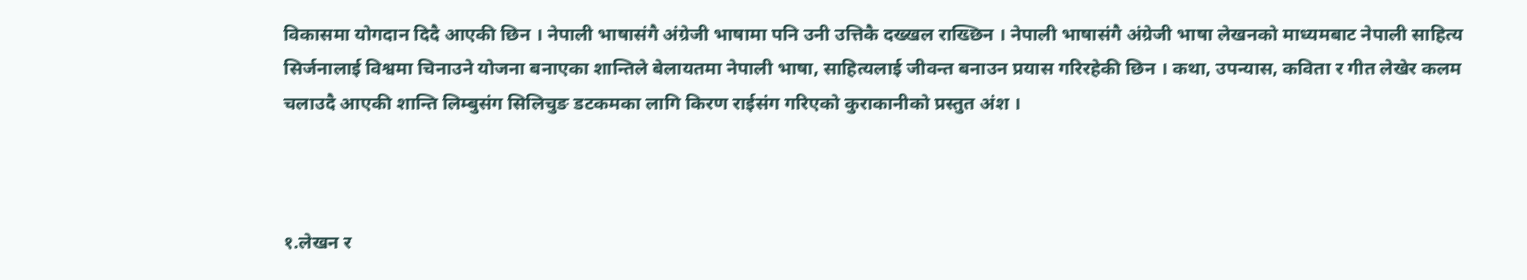विकासमा योगदान दिदै आएकी छिन । नेपाली भाषासंगै अंग्रेजी भाषामा पनि उनी उत्तिकै दख्खल राख्छिन । नेपाली भाषासंगै अंग्रेजी भाषा लेखनको माध्यमबाट नेपाली साहित्य सिर्जनालाई विश्वमा चिनाउने योजना बनाएका शान्तिले बेलायतमा नेपाली भाषा, साहित्यलाई जीवन्त बनाउन प्रयास गरिरहेकी छिन । कथा, उपन्यास, कविता र गीत लेखेर कलम चलाउदै आएकी शान्ति लिम्बुसंग सिलिचुङ डटकमका लागि किरण राईसंग गरिएको कुराकानीको प्रस्तुत अंश ।



१.लेखन र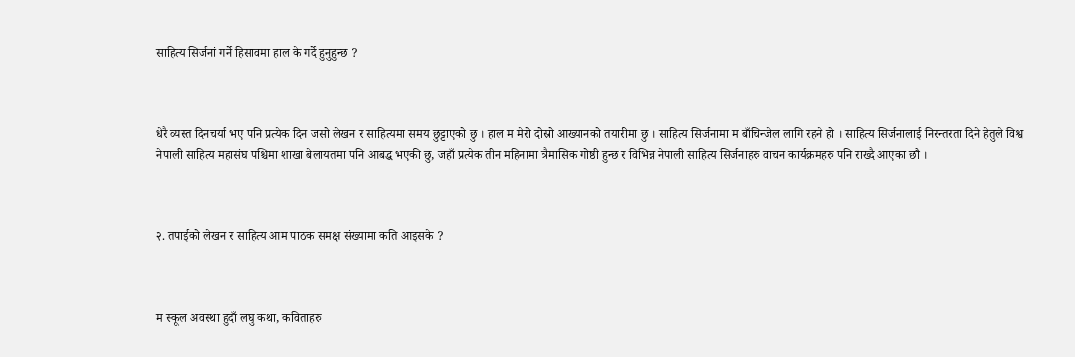साहित्य सिर्जनां गर्ने हिसावमा हाल के गर्दे हुनुहुन्छ ?



धेरै व्यस्त दिनचर्या भए पनि प्रत्येक दिन जसो लेखन र साहित्यमा समय छुट्टाएको छु । हाल म मेरो दोस्रो आख्यानको तयारीमा छु । साहित्य सिर्जनामा म बाँचिन्जेल लागि रहने हो । साहित्य सिर्जनालाई निरन्तरता दिने हेतुले विश्व नेपाली साहित्य महासंघ पश्चिमा शाखा बेलायतमा पनि आबद्ध भएकी छु, जहाँ प्रत्येक तीन महिनामा त्रैमासिक गोष्ठी हुन्छ र विभिन्न नेपाली साहित्य सिर्जनाहरु वाचन कार्यक्रमहरु पनि राख्दै आएका छौ ।



२. तपाईको लेखन र साहित्य आम पाठक समक्ष संख्यामा कति आइसके ?



म स्कूल अवस्था हुदाँ लघु कथा, कविताहरु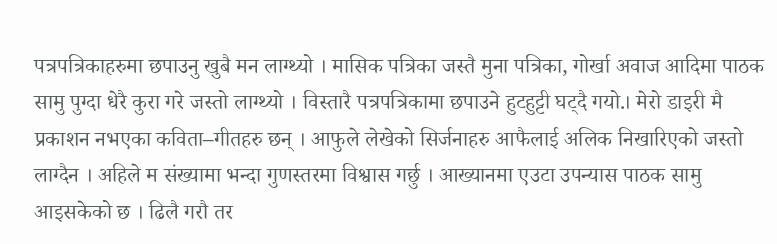पत्रपत्रिकाहरुमा छपाउनु खुबै मन लाग्थ्यो । मासिक पत्रिका जस्तै मुना पत्रिका, गोर्खा अवाज आदिमा पाठक सामु पुग्दा धेरै कुरा गरे जस्तो लाग्थ्यो । विस्तारै पत्रपत्रिकामा छपाउने हुटहुट्टी घट्दै गयो.। मेरो डाइरी मै प्रकाशन नभएका कविता–गीतहरु छन् । आफुले लेखेको सिर्जनाहरु आफैलाई अलिक निखारिएको जस्तो लाग्दैन । अहिले म संख्यामा भन्दा गुणस्तरमा विश्वास गर्छु । आख्यानमा एउटा उपन्यास पाठक सामु आइसकेको छ । ढिलै गरौ तर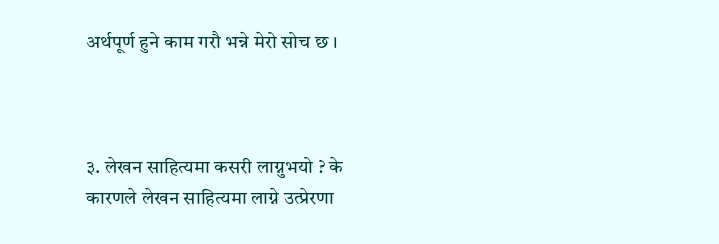अर्थपूर्ण हुने काम गरौ भन्ने मेरो सोच छ ।



३. लेखन साहित्यमा कसरी लाग्नुभयो ? के कारणले लेखन साहित्यमा लाग्ने उत्प्रेरणा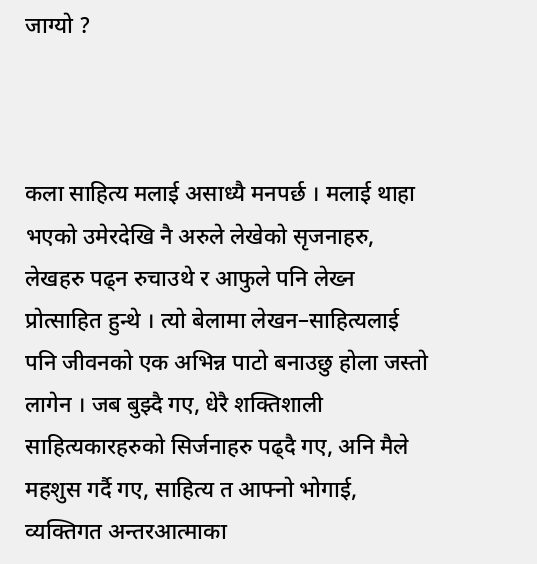जाग्यो ?



कला साहित्य मलाई असाध्यै मनपर्छ । मलाई थाहा भएको उमेरदेखि नै अरुले लेखेको सृजनाहरु, लेखहरु पढ्न रुचाउथे र आफुले पनि लेख्न प्रोत्साहित हुन्थे । त्यो बेलामा लेखन–साहित्यलाई पनि जीवनको एक अभिन्न पाटो बनाउछु होला जस्तो लागेन । जब बुझ्दै गए, धेरै शक्तिशाली साहित्यकारहरुको सिर्जनाहरु पढ्दै गए, अनि मैले महशुस गर्दै गए, साहित्य त आफ्नो भोगाई, व्यक्तिगत अन्तरआत्माका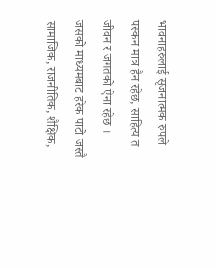भावनाहरुलाई सृजनात्मक रुपले पस्कन मात्र हैन रहेछ, साहित्य त जीवन र जगतको ऐना रहेछ । जसको माध्यमबाट हरेक पाटो जस्तै सामाजिक, राजनीतिक, शैक्षिक,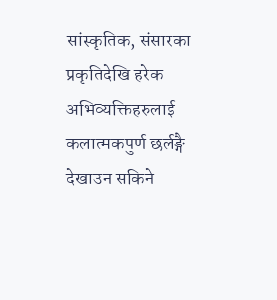सांस्कृतिक, संसारका प्रकृतिदेखि हरेक अभिव्यक्तिहरुलाई कलात्मकपुर्ण छर्लङ्गै देखाउन सकिने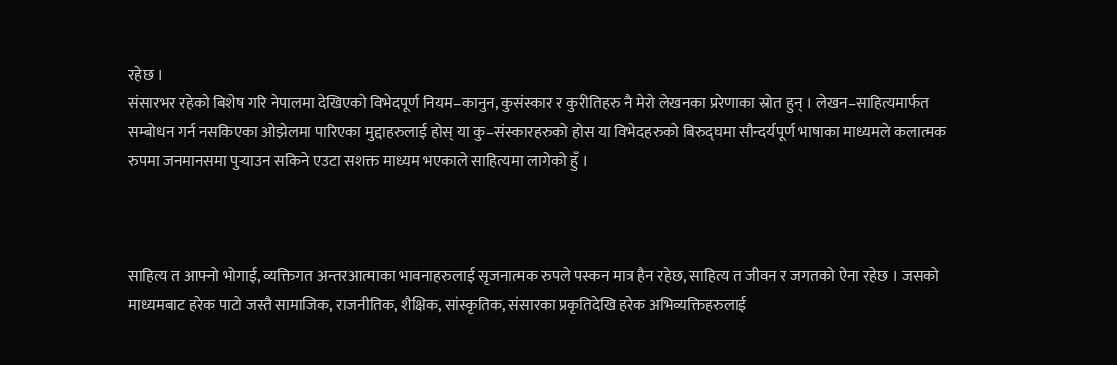रहेछ ।
संसारभर रहेको बिशेष गरि नेपालमा देखिएको विभेदपूर्ण नियम–कानुन, कुसंस्कार र कुरीतिहरु नै मेरो लेखनका प्ररेणाका स्रोत हुन् । लेखन–साहित्यमार्फत सम्बोधन गर्न नसकिएका ओझेलमा पारिएका मुद्दाहरुलाई होस् या कु–संस्कारहरुको होस या विभेदहरुको बिरुद्घमा सौन्दर्यपूर्ण भाषाका माध्यमले कलात्मक रुपमा जनमानसमा पुर्‍याउन सकिने एउटा सशक्त माध्यम भएकाले साहित्यमा लागेको हुँ ।



साहित्य त आफ्नो भोगाई, व्यक्तिगत अन्तरआत्माका भावनाहरुलाई सृजनात्मक रुपले पस्कन मात्र हैन रहेछ, साहित्य त जीवन र जगतको ऐना रहेछ । जसको माध्यमबाट हरेक पाटो जस्तै सामाजिक, राजनीतिक, शैक्षिक, सांस्कृतिक, संसारका प्रकृतिदेखि हरेक अभिव्यक्तिहरुलाई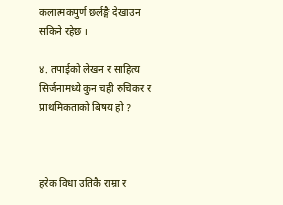कलात्मकपुर्ण छर्लङ्गै देखाउन सकिने रहेछ ।

४. तपाईको लेखन र साहित्य सिर्जनामध्ये कुन चही रुचिकर र प्राथमिकताको बिषय हो ?



हरेक विधा उतिकै राम्रा र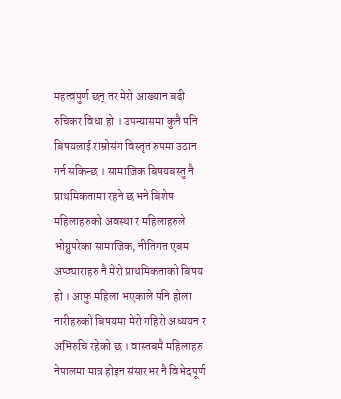महत्वपुर्ण छन् तर मेरो आख्यान बढी रुचिकर विधा हो । उपन्यासमा कुनै पनि बिषयलाई राम्रोसंग विस्तृत रुपमा उठान गर्न सकिन्छ । सामाजिक बिषयबस्तु नै प्राथमिकतामा रहने छ भने बिशेष महिलाहरुको अवस्था र महिलाहरुले भोग्नुपरेका सामाजिक, नीतिगत एबम अप्ठ्याराहरु नै मेरो प्राथमिकताको बिषय हो । आफु महिला भएकाले पनि होला नारीहरुको बिषयमा मेरो गहिरो अध्ययन र अभिरुचि रहेको छ । वास्तबमै महिलाहरु नेपालमा मात्र होइन संसारभर नै विभेदपूर्ण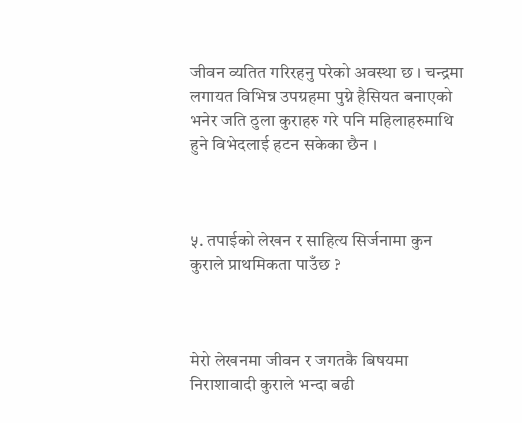जीवन व्यतित गरिरहनु परेको अवस्था छ । चन्द्रमा लगायत विभिन्न उपग्रहमा पुग्ने हैसियत बनाएको भनेर जति ठुला कुराहरु गरे पनि महिलाहरुमाथि हुने विभेदलाई हटन सकेका छैन ।



५. तपाईको लेखन र साहित्य सिर्जनामा कुन कुराले प्राथमिकता पाउँछ ?



मेरो लेखनमा जीवन र जगतकै बिषयमा निराशावादी कुराले भन्दा बढी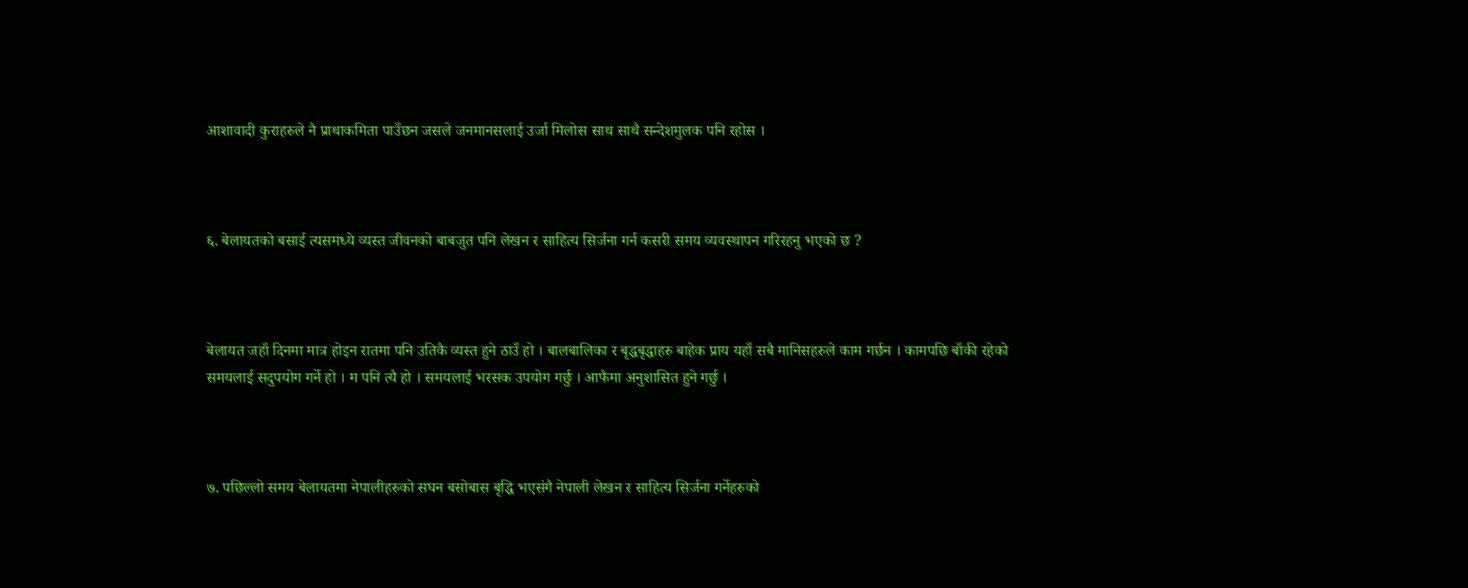आशावादी कुराहरुले नै प्राथाकमिता पाउँछन जसले जनमानसलाई उर्जा मिलोस साथ साथै सन्देशमुलक पनि रहोस ।



६. बेलायतको बसाई त्यसमध्ये व्यस्त जीवनको बाबजुत पनि लेखन र साहित्य सिर्जना गर्न कसरी समय व्यवस्थापन गरिरहनु भएको छ ?



बेलायत जहाँ दिनमा मात्र होइन रातमा पनि उतिकै व्यस्त हुने ठाउँ हो । बालबालिका र बृद्धबृद्धाहरु बाहेक प्राय यहाँ सबै मानिसहरुले काम गर्छन । कामपछि बाँकी रहेको समयलाई सदुपयोग गर्ने हो । म पनि त्यै हो । समयलाई भरसक उपयोग गर्छु । आफैमा अनुशासित हुने गर्छु ।



७. पछिल्लो समय बेलायतमा नेपालीहरुको सघन बसोबास बृद्धि भएसंगै नेपाली लेखन र साहित्य सिर्जना गर्नेहरुको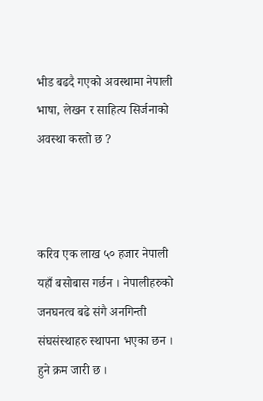भीड बढदै गएको अवस्थामा नेपाली भाषा, लेखन र साहित्य सिर्जनाको अवस्था कस्तो छ ?



करिव एक लाख ५० हजार नेपाली यहाँ बसोबास गर्छन । नेपालीहरुको जनघनत्व बढे संगै अनगिन्ती संघसंस्थाहरु स्थापना भएका छन । हुने क्रम जारी छ ।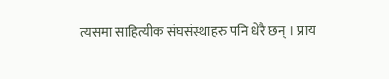त्यसमा साहित्यीक संघसंस्थाहरु पनि धेरै छन् । प्राय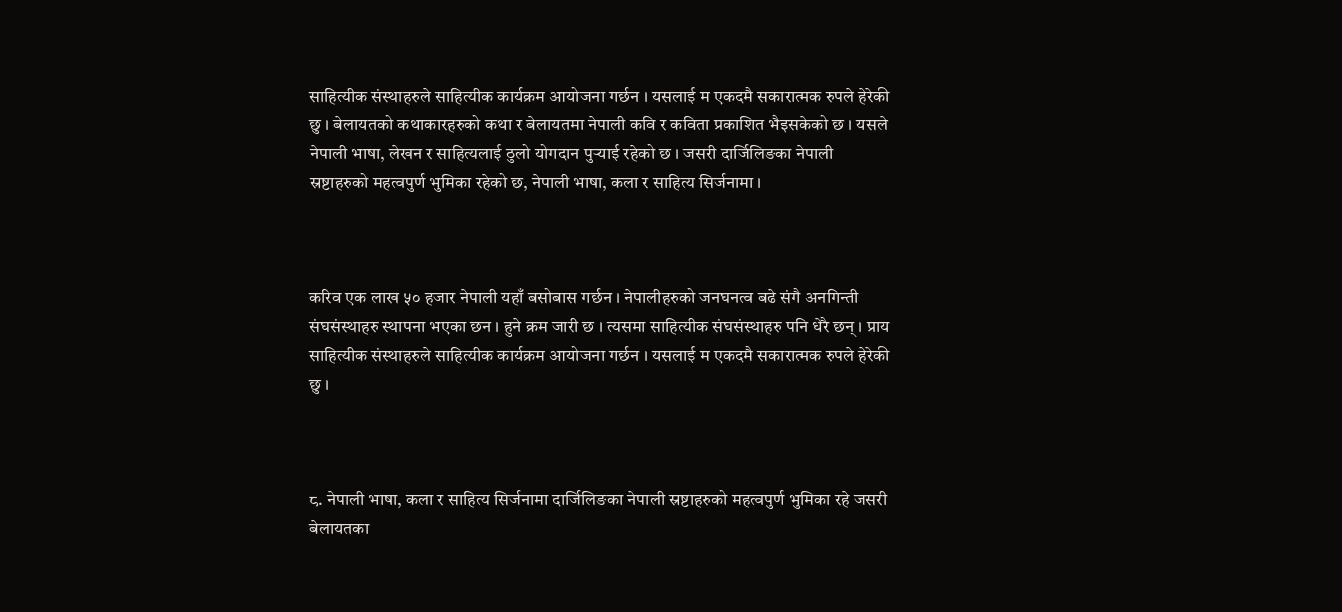साहित्यीक संस्थाहरुले साहित्यीक कार्यक्रम आयोजना गर्छन । यसलाई म एकदमै सकारात्मक रुपले हेरेकी छु । बेलायतको कथाकारहरुको कथा र बेलायतमा नेपाली कवि र कविता प्रकाशित भैइसकेको छ । यसले नेपाली भाषा, लेखन र साहित्यलाई ठुलो योगदान पुर्‍याई रहेको छ । जसरी दार्जिलिङका नेपाली स्रष्टाहरुको महत्वपुर्ण भुमिका रहेको छ, नेपाली भाषा, कला र साहित्य सिर्जनामा ।



करिव एक लाख ५० हजार नेपाली यहाँ बसोबास गर्छन । नेपालीहरुको जनघनत्व बढे संगै अनगिन्ती संघसंस्थाहरु स्थापना भएका छन । हुने क्रम जारी छ । त्यसमा साहित्यीक संघसंस्थाहरु पनि धेरै छन् । प्राय साहित्यीक संस्थाहरुले साहित्यीक कार्यक्रम आयोजना गर्छन । यसलाई म एकदमै सकारात्मक रुपले हेरेकी छु ।



८. नेपाली भाषा, कला र साहित्य सिर्जनामा दार्जिलिङका नेपाली स्रष्टाहरुको महत्वपुर्ण भुमिका रहे जसरी बेलायतका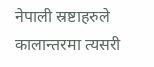नेपाली स्रष्टाहरुले कालान्तरमा त्यसरी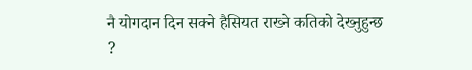नै योगदान दिन सक्ने हैसियत राख्ने कतिको देख्नुहुन्छ ?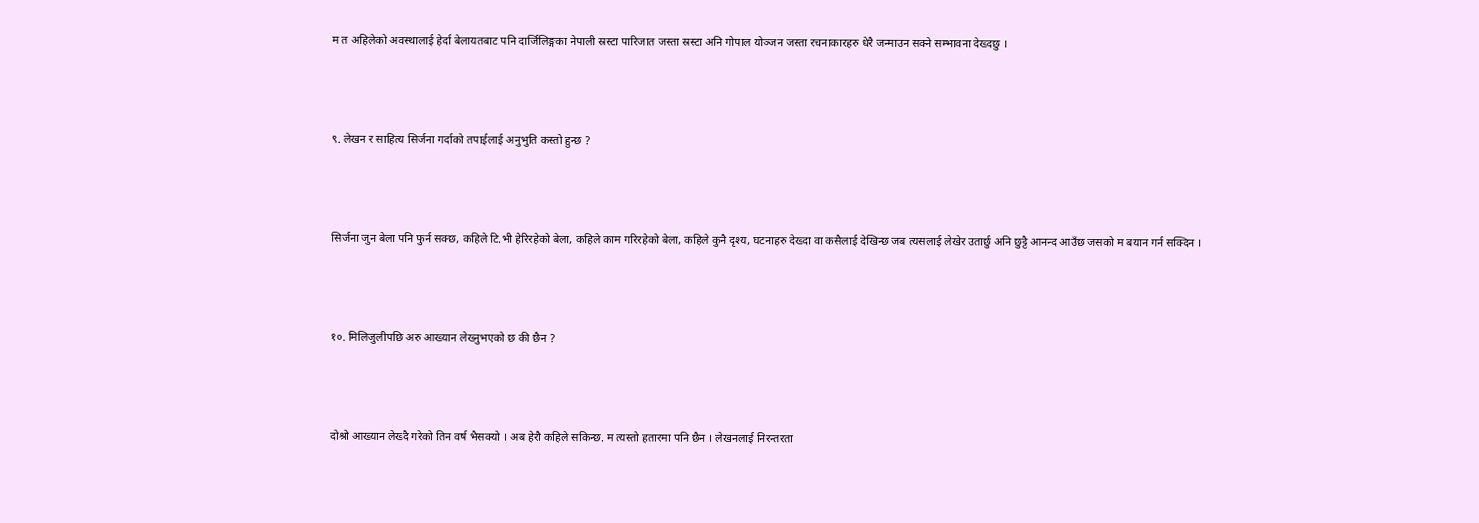म त अहिलेको अवस्थालाई हेर्दा बेलायतबाट पनि दार्जिलिङ्गका नेपाली स्रस्टा पारिजात जस्ता स्रस्टा अनि गोपाल योञ्जन जस्ता रचनाकारहरु धेरै जन्माउन सक्ने सम्भावना देख्दछु ।



९. लेखन र साहित्य सिर्जना गर्दाको तपाईलाई अनुभुति कस्तो हुन्छ ?



सिर्जना जुन बेला पनि फुर्न सक्छ, कहिले टि.भी हेरिरहेको बेला, कहिले काम गरिरहेको बेला, कहिले कुनै दृश्य, घटनाहरु देख्दा वा कसैलाई देखिन्छ जब त्यसलाई लेखेर उतार्छु अनि छुट्टै आनन्द आउँछ जसको म बयान गर्न सक्दिन ।



१०. मिलिजुलीपछि अरु आख्यान लेख्नुभएको छ की छैन ?



दोश्रो आख्यान लेख्दै गरेको तिन वर्ष भैसक्यो । अब हेरौ कहिले सकिन्छ. म त्यस्तो हतारमा पनि छैन । लेखनलाई निरन्तरता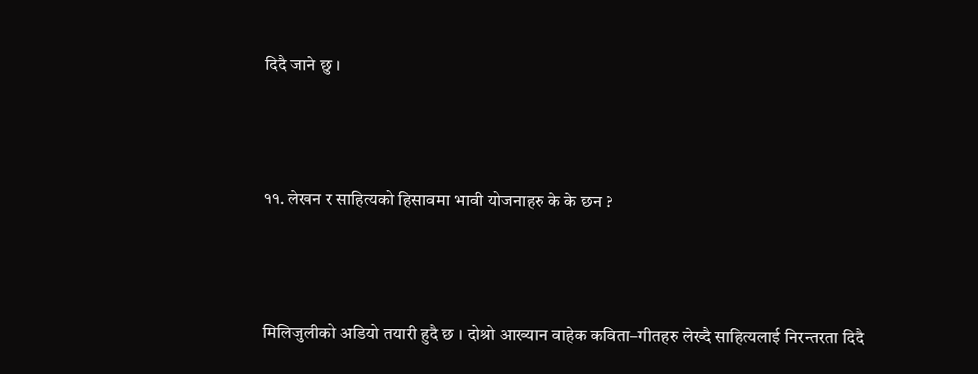दिदै जाने छु ।



११. लेखन र साहित्यको हिसावमा भावी योजनाहरु के के छन ?



मिलिजुलीको अडियो तयारी हुदै छ । दोश्रो आख्यान वाहेक कविता–गीतहरु लेख्दै साहित्यलाई निरन्तरता दिदै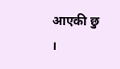आएकी छु ।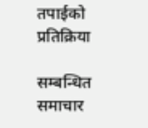तपाईको प्रतिक्रिया

सम्बन्धित समाचार